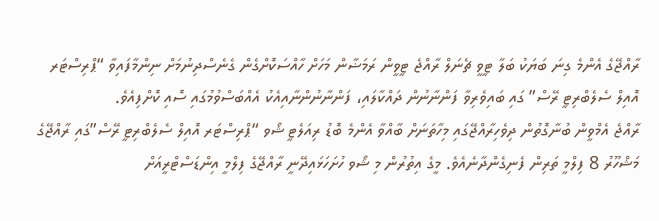ރާއްޖޭގެ އެންމެ ގިނަ ބަޔަކު ބަލާ ޓީވީ ޗެނަލް ރާއްޖެ ޓީވީން ރަމަޟާން މަހަށް ހާއްސަކޮށްގެން ގެނެސްދިނުމަށް ނިންމާފައިވާ “ޕްރިސްޓަރ އޮއިލް ސެލެބްރިޓީ ރޭސް” ގައި ބައިވެރިވާ ފަންނާނުން ދައްކާލައި، ފަންނާނުންނާއިއެކު އެއްބަސްވުމުގައި ސޮއި ކޮށްފިއެވެ.
ރާއްޖެ އެމްވީން ބުނާގޮތުން ދިވެހިރާއްޖޭގައި މިހާތަނަށް ބާއްވާ އެންމެ ބޮޑު ރިއަލެޓީ ޝޯވ “ޕްރިސްޓަރ އޮއިލް ސެލެބްރިޓީ ރޭސް”ގައި ރާއްޖޭގެ މަޝްހޫރު 8 ފިލްމީ ތަރިން ފެނިގެންދާނެއެވެ. މީގެ އިތުރުން މި ޝޯވ ހުށަހަޅައިދޭނީ ރާއްޖޭގެ ފިލްމީ އިންޑަސްޓްރީއަށް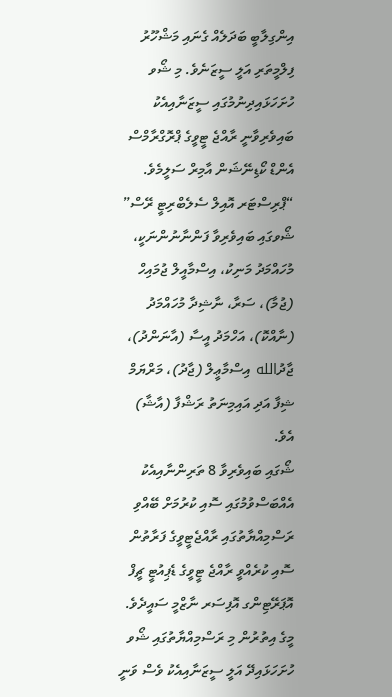އިންގިލާބީ ބަދަލެއް ގެނައި މަޝްހޫރު ފިލްމީތަރި އަލީ ސީޒަނެވެ. މި ޝޯވ ހުށަހަޅައިދިނުމުގައި ސީޒަނާއިއެކު ބައިވެރިވާނީ ރާއްޖެ ޓީވީގެ ޕްރޮގްރާމްސް އެންޑް ކޯޑިނޭޝަން އާމިރް ސަލީމެވެ.
“ޕްރިސްޓަރ އޮއިލް ސެލެބްރިޓީ ރޭސް” ޝޯވގައި ބައިވެރިވާ ފަންނާނުންނަކީ، މުހައްމަދު މަނިކު، އިސްމާއީލް ޖުމައިހް (ޖުމާ)، ސަރާ، ނާޝިދާ މުހައްމަދު (ނާއްކޮ)، އަހްމަދު އީސާ (އާނަންދު)، ޖާދުالله އިސްމާޢީލް (ޖާދު)، މަރްޔަމް ޝިފާ އަދި އައިމިނަތު ރަޝްފާ (އާޝާ) އެވެ.
ޝޯގައި ބައިވެރިވާ 8 ތަރިންނާއިއެކު އެއްބަސްވުމުގައި ސޮއި ކުރުމަށް ބޭއްވި ރަސްމިއްޔާތުގައި ރާއްޖެޓީވީގެ ފަރާތުން ސޮއި ކުރެއްވީ ރާއްޖެ ޓީވީގެ ޑެޕިއުޓީ ޗީފް އޮޕަރޭޓިންގ އޮފިސަރ ނާޒްމީ ސައީދެވެ. މީގެ އިތުރުން މި ރަސްމިއްޔާތުގައި ޝޯވ ހުށަހަޅައިދޭ އަލީ ސީޒަނާއިއެކު ވެސް ވަނީ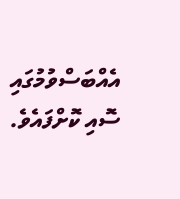އެއްބަސްވުމުގައި ސޮއި ކޮށްފައެވެ.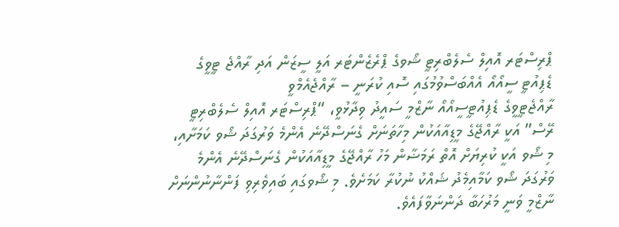ޕްރިސްޓަރ އޮއިލް ސެލެބްރިޓީ ޝޯވގެ ޕްރެޒެންޓަރ އަލީ ސީޒަން އަދި ރާއްޖެ ޓީވީގެ ޑެޕިއުޓީ ސީއޯއޯ އެއްބަސްވުމުގައި ސޮއި ކުރަނީ – ރާއްޖެއެމްވީ
ރާއްޖެޓީވީގެ ޑެޕިއުޓީސީއޯއޯ ނާޒްމީ ސައީދު ވިދާޅުވީ، “ޕްރިސްޓަރ އޮއިލް ސެލެބްރިޓީ ރޭސް” އަކީ ރާއްޖޭގެ މީޑިއާއަކުން މިހާތަނަށް ގެނަސްދޭނެ އެންމެ ވަރުގަދަ ޝޯވ ކަމަށާއި، މި ޝޯވ އަކީ ކުރިޔަށް އޮތް ރަމަޟާން މަހު ރާއްޖޭގެ މީޑިއާއަކުން ގެނަސްދޭނެ އެންމެ ވަރުގަދަ ޝޯވ ކަމާއިމެދު ޝައްކު ނުކުރާ ކަމަށެވެ. މި ޝޯވގައި ބައިވެރިވި ފަންނާނުންނަށް ނާޒްމީ ވަނީ މަރުހަބާ ދަންނަވާފައެވެ.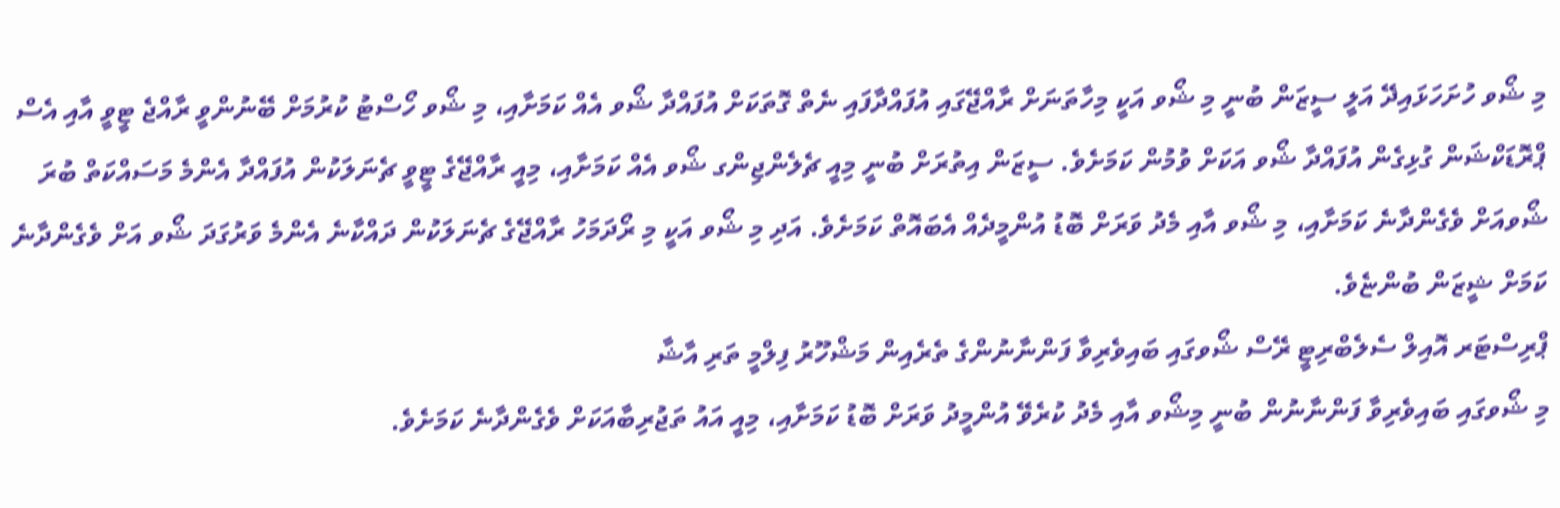މި ޝޯވ ހުށަހަޅައިދޭ އަލީ ސީޒަން ބުނީ މި ޝޯވ އަކީ މިހާތަނަށް ރާއްޖޭގައި އުފައްދާފައި ނެތް ގޮތަކަށް އުފައްދާ ޝޯވ އެއް ކަމަށާއި، މި ޝޯވ ހޯސްޓު ކުރުމަށް ބޭނުންވީ ރާއްޖެ ޓީވީ އާއި އެސް ޕްރޮޑަކްޝަން ގުޅިގެން އުފައްދާ ޝޯވ އަކަށް ވުމުން ކަމަށެވެ. ސީޒަން އިތުރަށް ބުނީ މިއީ ޗެލެންޖިންގ ޝޯވ އެއް ކަމަށާއި، މިއީ ރާއްޖޭގެ ޓީވީ ޗެނަލަކުން އުފައްދާ އެންމެ މަސައްކަތް ބުރަ ޝޯވއަށް ވެގެންދާނެ ކަމަށާއި، މި ޝޯވ އާއި މެދު ވަރަށް ބޮޑު އުންމީދެއް އެބައޮތް ކަމަށެވެ. އަދި މި ޝޯވ އަކީ މި ރޯދަމަހު ރާއްޖޭގެ ޗެނަލަކުން ދައްކާނެ އެންމެ ވަރުގަދަ ޝޯވ އަށް ވެގެންދާނެ ކަމަށް ޝީޒަން ބުންޏެވެ.
ޕްރިސްޓަރ އޮއިލް ސެލެބްރިޓީ ރޭސް ޝޯވގައި ބައިވެރިވާ ފަންނާނުންގެ ތެރެއިން މަޝްހޫރު ފިލްމީ ތަރި އާޝާ
މި ޝޯވގައި ބައިވެރިވާ ފަންނާނުން ބުނީ މިޝޯވ އާއި މެދު ކުރެވޭ އުންމީދު ވަރަށް ބޮޑު ކަމަށާއި، މިއީ އައު ތަޖުރިބާއަކަށް ވެގެންދާނެ ކަމަށެވެ.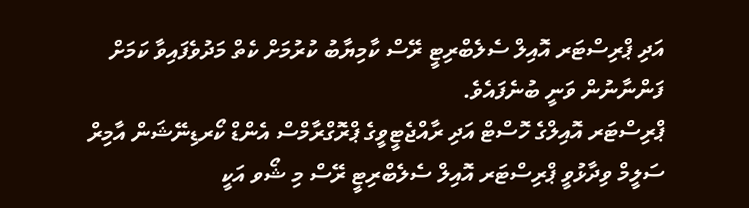އަދި ޕްރިސްޓަރ އޮއިލް ސެލެބްރިޓީ ރޭސް ކާމިޔާބު ކުރުމަށް ކެތް މަދުވެފައިވާ ކަމަށް ފަންނާނުން ވަނީ ބުނެފައެވެ.
ޕްރިސްޓަރ އޮއިލްގެ ހޮސްޓް އަދި ރާއްޖެޓީވީގެ ޕްރޮގްރާމްސް އެންޑް ކޯރޑިނޭޝަން އާމިރް ސަލީމް ވިދާޅުވީ ޕްރިސްޓަރ އޮއިލް ސެލެބްރިޓީ ރޭސް މި ޝޯވ އަކީ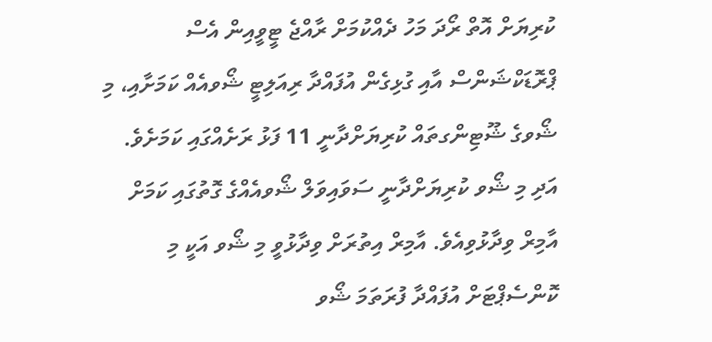ކުރިޔަށް އޮތް ރޯދަ މަހު ދެއްކުމަށް ރާއްޖެ ޓީވީއިން އެސް ޕްރޮޑަކްޝަންސް އާއި ގުޅިގެން އުފައްދާ ރިއަލިޓީ ޝޯވއެއް ކަމަށާއި، މި ޝޯވގެ ޝޫޓިންގތައް ކުރިޔަށްދާނީ 11 ފަޅު ރަށެއްގައި ކަމަށެވެ. އަދި މި ޝޯވ ކުރިޔަށްދާނީ ސަވައިވަލް ޝޯވއެއްގެ ގޮތުގައި ކަމަށް އާމިރް ވިދާޅުވިއެވެ. އާމިރް އިތުރަށް ވިދާޅުވީ މި ޝޯވ އަކީ މި ކޮންސެޕްޓަށް އުފައްދާ ފުރަތަމަ ޝޯވ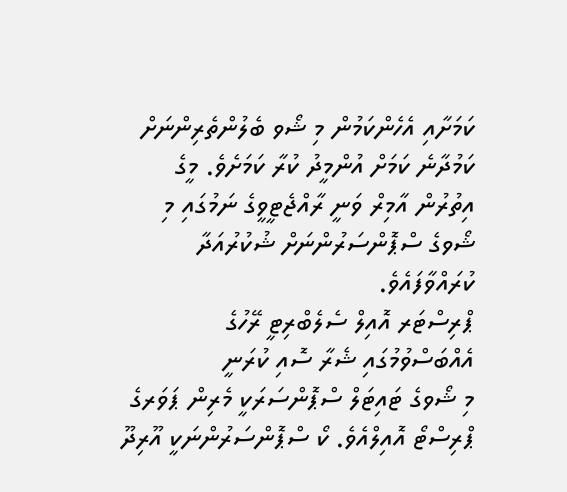ކަމަށާއި އެހެންކަމުން މި ޝޯވ ބެލުންތެރިންނަށް ކަމުދާނެ ކަމަށް އުންމީދު ކުރާ ކަމަށެވެ. މީގެ އިތުރުން އާމިރް ވަނީ ރާއްޖެޓީވީގެ ނަމުގައި މި ޝޯވގެ ސްޕޮންސަރުންނަށް ޝުކުރުއަދާ ކުރައްވާފައެވެ.
ޕްރިސްޓަރ އޮއިލް ސެލެބްރިޓީ ރޭހުގެ އެއްބަސްވުމުގައި ޝެރާ ސޮއި ކުރަނީ
މި ޝޯވގެ ޓައިޓަލް ސްޕޮންސަރަކީ މެރިން ޕަވަރގެ ޕްރިސްޓޯ އޮއިލްއެވެ. ކޯ ސްޕޮންސަރުންނަކީ އޫރިދޫ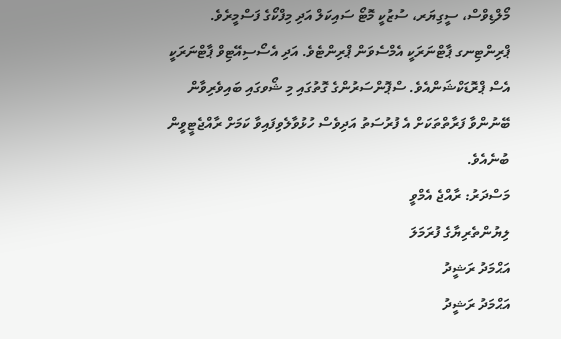މޯލްޑިވްސް، ސީގިޔަރ، ސުޒުކީ މޮޓޯ ސައިކަލް އަދި މިފްކޯގެ ފަސްމީރެވެ. ޕްރިންޓިނގ ޕާޓްނަރަކީ އެމްސެވަން ޕްރިންޓެވެ. އަދި އެސޯސިއޭޓިވް ޕާޓްނަރަކީ އެސް ޕްރޮޑަކްޝަންއެވެ. ސްޕޮންސަރުންގެ ގޮތުގައި މި ޝޯވގައި ބައިވެރިވާން ބޭނުންވާ ފަރާތްތަކަށް އެ ފުރުސަތު އަދިވެސް ހުޅުވާލެވިފައިވާ ކަމަށް ރާއްޖެޓީވީން ބުނެއެވެ.
މަސްދަރު: ރާއްޖެ އެމްވީ
ލިޔުންތެރިޔާގެ ފުރަމަލަ
އަޙްމަދު ރަޝީދު
އަޙްމަދު ރަޝީދު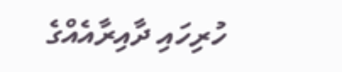ހުރިހައި ދާއިރާއެއްގެ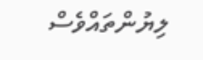ލިޔުންތައްވެސް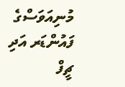މުނިއަވަސްގެ ފައުންޑަރ އަދި ޗީފް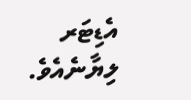އެޑިޓަރ ލިޔާނެއެވެ.